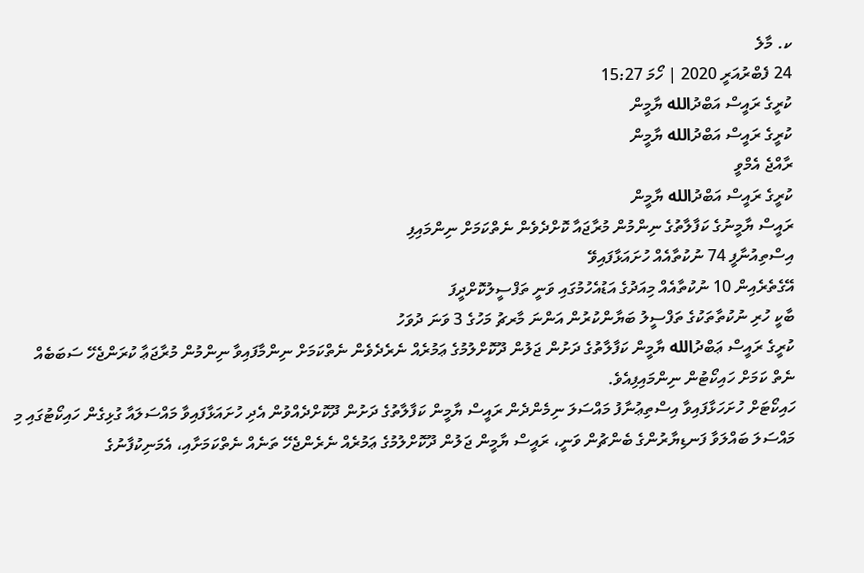ކ. މާލެ
24 ފެބްރުއަރީ 2020 | ހޯމަ 15:27
ކުރީގެ ރައީސް އަބްދުالله ޔާމީން
ކުރީގެ ރައީސް އަބްދުالله ޔާމީން
ރާއްޖެ އެމްވީ
ކުރީގެ ރައީސް އަބްދުالله ޔާމީން
ރައީސް ޔާމީނުގެ ކަފާލާތުގެ ނިންމުން މުރާޖައާ ކޮށްދެވެން ނެތްކަމަށް ނިންމައިފި
އިސްތިއުނާފީ 74 ނުކުތާއެއް ހުށައަޅާފައިވޭ
އޭގެތެރެއިން 10 ނުކުތާއެއް މިއަދުގެ އަޑުއެހުމުގައި ވަނީ ތަފްސީލުކޮށްދީފަ
ބާކީ ހުރި ނުކުތާތަކުގެ ތަފްސީލު ބަޔާންކުރުން އަންނަ މާރޗު މަހުގެ 3 ވަނަ ދުވަހު
ކުރީގެ ރައީސް ޢަބްދުالله ޔާމީން ކަފާލާތުގެ ދަށުން ޖަލުން ދޫކޮށްލުމުގެ ޢަމުރެއް ނެރެދެވެން ނެތްކަމަށް ނިންމާފައިވާ ނިންމުން މުރާޖަޢާ ކުރަންޖެހޭ ސަބަބެއް ނެތް ކަމަށް ހައިކޯޓުން ނިންމައިފިއެވެ.
ހައިކޯޓަށް ހުށަހަޅާފައިވާ އިސްތިޢުނާފު މައްސަލަ ނިމެންދެން ރައީސް ޔާމީން ކަފާލާތުގެ ދަށުން ދޫކޮށްދެއްވުން އެދި ހުށައަޅާފައިވާ މައްސަލައާ ގުޅިގެން ހައިކޯޓުގައި މި މައްސަލަ ބައްލަވާ ފަނޑިޔާރުންގެ ބެންޗުން ވަނީ، ރައީސް ޔާމީން ޖަލުން ދޫކޮށްލުމުގެ ޢަމުރެއް ނެރެންޖެހޭ ތަނެއް ނެތްކަމަށާއި، އެމަނިކުފާނުގެ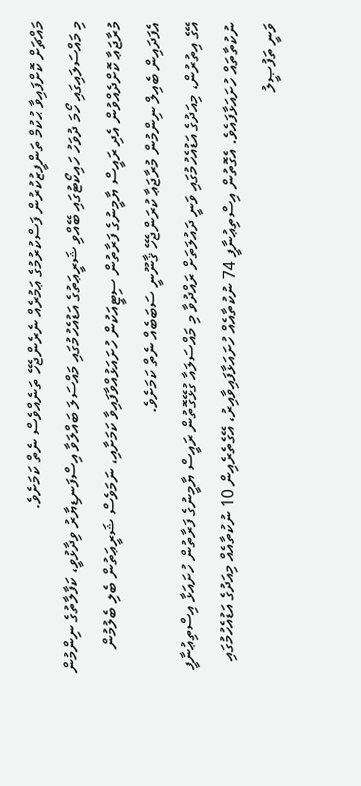މައްޗަށް ކޮށްފައިވާ ޙުކުމް ތަންފީޒުކުރުން ފަސްކުރުމުގެ ޢަމުރެއް ނެރެންޖެހޭ ތަނެއްވެސް ނެތް ކަމަށެވެ.
މި މައްސަލައިގައި ހޯމަ ދުވަހު ހައިކޯޓުގައި ބޭއްވި ޝަރީޢަތުގެ އަޑުއެހުމުގައި މައްސަލަ ބައްލަވާ އިސްފަނޑިޔާރު ވިދާޅުވީ، ކަފާލާތުގެ ނިންމުން މުރާޖަޢާ ކޮށްދެއްވުން އެދި ރައީސް ޔާމީނުގެ ފަރާތުން ސިޓީއަކުން ހުށައަޅުއްވާފައިވާ ކަމަށާއި، ނަމަވެސް ޝަރީޢަތުން ބެލި ބެލުމުން އެފަދައިން ބެއިލް ނިންމުން މުރާޖަޢާ ކުރަންޖެހޭ ޤާނޫނީ ސަބަބެއް ނެތް ކަމަށެވެ.
އޭގެ އިތުރުން، މިއަދުގެ އަޑުއެހުމުގައި ވަނީ ދައުލަތަށް ރައްދުވާ މި މައްސަލައާ ގުޅޭގޮތުން ރައީސް ޔާމީނުގެ ފަރާތުން ހުށައަޅާ އިސްތިޢުނާފީ ނުކުތާތައް ހުށައަޅާފައެވެ. އެގޮތުން އިސްތިޢުނާފީ 74 ނުކުތާއެއް ހުށައަޅާފައިވާއިރު، އޭގެތެރެއިން 10 ނުކުތާއެއް މިއަދުގެ އަޑުއެހުމުގައި ވަނީ ތަފުޞީލު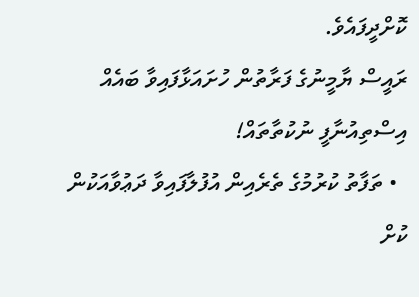ކޮށްދީފައެވެ.
ރައީސް ޔާމީނުގެ ފަރާތުން ހުށައަޅާފައިވާ ބައެއް އިސްތިއުނާފީ ނުކުތާތައް!
  • ތަފާތު ކުރުމުގެ ތެރެއިން އުފުލާފައިވާ ދަޢުވާއަކުން ކުށް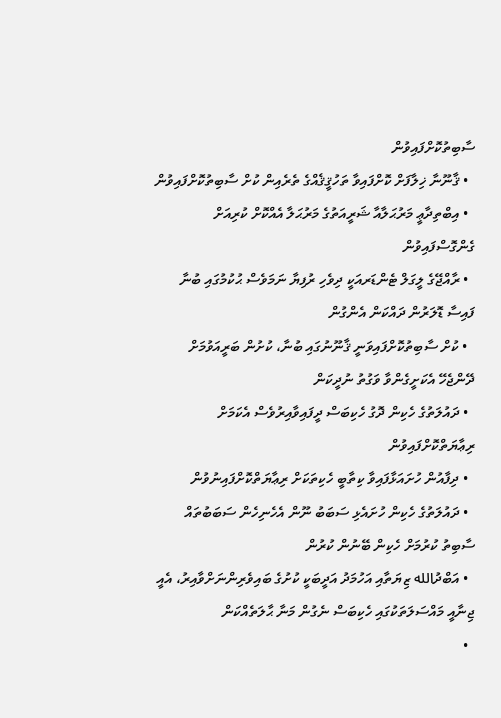ސާބިތުކޮށްފައިވުން
  • ޤާނޫނާ ޚިލާފަށް ކޮށްފައިވާ ތަހުޤީޤެއްގެ ތެރެއިން ކުށް ސާބިތުކޮށްފައިވުން
  • އިބްތިދާޢީ މަރުޙަލާއާ ޝަރީއަތުގެ މަރުޙަލާ އެއްކޮށް ކުރިއަށް ގެންގޮސްފައިވުން
  • ރާއްޖޭގެ ލީގަލް ޓެންޑަރއަކީ ދިވެހި ރުފިޔާ ނަމަވެސް ޙުކުމުގައި ބުނާ ފައިސާ ޑޮލަރުން ދައްކަން އެންގުން
  • ކުށް ސާބިތުކޮށްފައިވަނީ ޤާނޫނުގައި ބުނާ، ކުށުން ބަރީއަވުމަށް ދޭންޖެހޭ އެކަށީގެންވާ ވަގުތު ނުދީކަން
  • ދައުލަތުގެ ހެކިން ދޮގު ހެކިބަސް ދީފައިވާއިރުވެސް އެކަމަށް ރިޢާޔަތްކޮށްފައިވުން
  • ދިފާއުން ހުށައަޅާފައިވާ ކިތާބީ ހެކިތަކަށް ރިޢާޔަތްކޮށްފައިނުވުން
  • ދައުލަތުގެ ހެކިން ހުށައެޅި ސަބަބު ނޫން އެހެނިހެން ސަބަބުތައް ސާބިތު ކުރުމަށް ހެކިން ބޭނުން ކުރުން
  • އަބްދުالله ޒިޔަތާއި އަހުމަދު އަދީބަކީ ކުށުގެ ބައިވެރިންނަށްވާއިރު، އެއީ ޖިނާއީ މައްސަލަތަކުގައި ހެކިބަސް ނެގުން މަނާ ޙާލަތެއްކަން
  •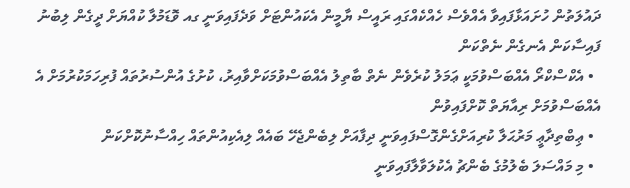ދައުލަތުން ހުށައަޅާފައިވާ އެއްވެސް ހެއްކެއްގައި ރައީސް ޔާމީން އެކައުންޓަށް ވަދެފައިވަނީ ގއ ވޮޑަމުލާ ކުއްޔަށް ދީގެން ލިބުނު ފައިސާކަން އެނގެން ނެތްކަން
  • އެކްސްކްރޯ އެއްބަސްވުމަކީ ޢަމަލު ކުރެވެން ނެތް ބާތިލު އެއްބަސްވުމަކަށްވާއިރު، ކުށުގެ އުންސުރުތައް ފުރިހަމަކުރުމަށް އެ އެއްބަސްވުމަށް ރިއާޔަތް ކޮށްފައިވުން
  • ޢިބްތިދާޢީ މަރުޙަލާ ކުރިއަށްގެންގޮސްފައިވަނީ ދިފާއަށް ލިބެންޖެހޭ ބައެއް ލިއެކިއުންތައް ހިއްސާނުކޮށްކަން
  • މި މައްސަލަ ބެލުމުގެ ބެންޗު އެކުލަވާލާފައިވަނީ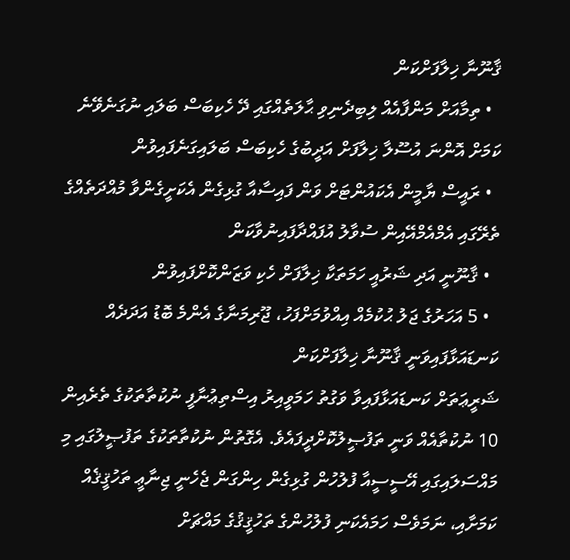ޤާނޫނާ ޚިލާފަށްކަން
  • ތިމާއަށް މަންފާއެއް ލިބިދެނިވި ޙާލަތެއްގައި ދޭ ހެކިބަސް ބަލައި ނުގަނެވޭނެ ކަމަށް އޮންނަ އުސޫލާ ޚިލާފަށް އަދީބުގެ ހެކިބަސް ބަލައިގަނެފައިވުން
  • ރައީސް ޔާމީން އެކައުންޓަށް ވަން ފައިސާއާ ގުޅިގެން އެކަށީގެންވާ މުއްދަތެއްގެ ތެރޭގައި އެމްއެމްއޭއިން ސުވާލު އުފައްދާފައިނުވާކަން
  • ޤާނޫނީ އަދި ޝަރުއީ ހަމަތަކާ ޚިލާފަށް ހެކި ވަޒަންކޮށްފައިވުން
  • 5 އަހަރުގެ ޖަލު ޙުކުމެއް އިއްވުމަށްފަހު، ޖޫރިމަނާގެ އެންމެ ބޮޑު އަދަދެއް ކަނޑައަޅާފައިވަނީ ޤާނޫނާ ޚިލާފަށްކަން
ޝަރީޢަތަށް ކަނޑައަޅާފައިވާ ވަގުތު ހަމަވީއިރު އިސްތިޢުނާފީ ނުކުތާތަކުގެ ތެރެއިން 10 ނުކުތާއެއް ވަނީ ތަފުޞީލުކޮށްދީފައެވެ. އެގޮތުން ނުކުތާތަކުގެ ތަފުޞީލުގައި މި މައްސަލައިގައި އޭސީސީއާ ފުލުހުން ގުޅިގެން ހިންގަން ޖެހެނީ ޖިނާޢީ ތަހުޤީޤެއް ކަމަށާއި، ނަމަވެސް ހަމައެކަނި ފުލުހުންގެ ތަހުޤީޤުގެ މައްޗަށް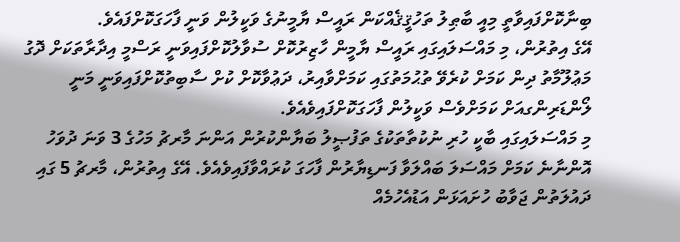ބިނާކޮށްފައިވާތީ މިއީ ބާޠިލު ތަހުޤީޤެއްކަން ރައީސް ޔާމީނުގެ ވަކީލުން ވަނީ ފާހަގަކޮށްފައެވެ.
އޭގެ އިތުރުން، މި މައްސަލައިގައި ރައީސް ޔާމީން ހާޒިރުކޮށް ސުވާލުކޮށްފައިވަނީ ރަސްމީ އިދާރާތަކަށް ދޮގު މަޢުލޫމާތު ދިން ކަމަށް ކުރެވޭ ތުޙުމަތުގައި ކަމަށްވާއިރު، ދަޢުވާކޮށް ކުށް ސާބިތުކޮށްފައިވަނީ މަނީ ލޯންޑަރިންގއަށް ކަމަށްވެސް ވަކީލުން ފާހަގަކޮށްފައިވެއެވެ.
މި މައްސަލައިގައި ބާކީ ހުރި ނުކުތާތަކުގެ ތަފުޞީލު ބަޔާންކުރުން އަންނަ މާރޗު މަހުގެ 3 ވަނަ ދުވަހު އޮންނާނެ ކަމަށް މައްސަލަ ބައްލަވާ ފަނޑިޔާރުން ފާހަގަ ކުރައްވާފައިވެއެވެ. އޭގެ އިތުރުން، މާރޗު 5 ގައި ދައުލަތުން ޖަވާބު ހުށައަޅަން އަޑުއެހުމެއް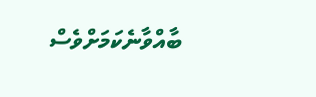ބާއްވާނެކަމަށްވެސް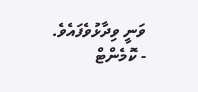ވަނީ ވިދާޅުވެފައެވެ.
- ކޮމެންޓް